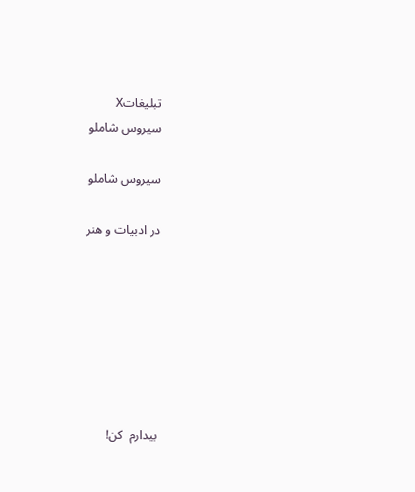تبليغاتX
سیروس شاملو

سیروس شاملو

در ادبیات و هنر







بیدارم  کن!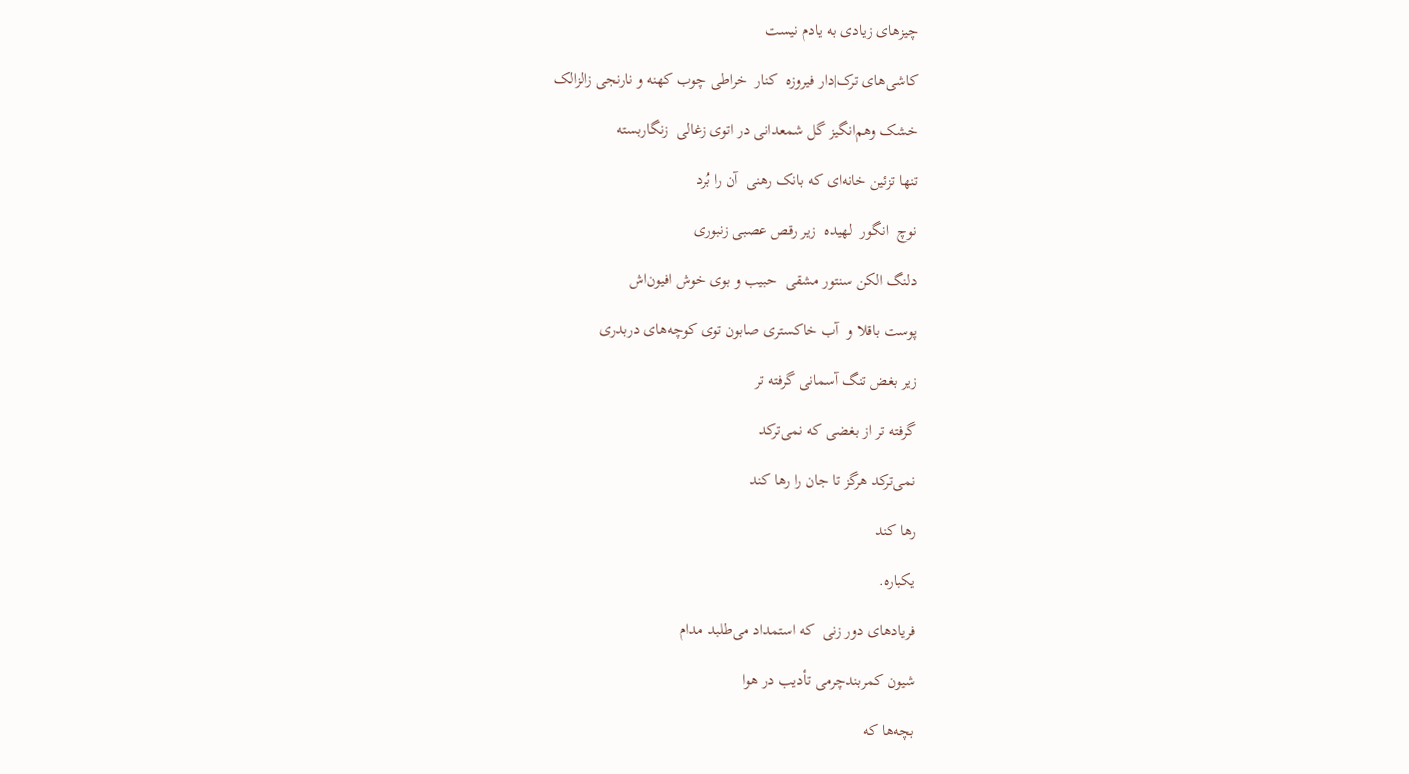چیزهای زیادی به یادم نیست

کاشی‌های ترک|دار فیروزه  کنار  خراطی چوب کهنه و نارنجی زالزالک

خشک وهم‌انگیز گل شمعدانی‌ در اتوی زغالی  زنگاربسته

تنها تزئین خانه‌ای که بانک رهنی  آن را بُرد

نوچ  انگور  لهیده  زیر رقص عصبی زنبوری

دلنگ الکن سنتور مشقی  حبیب و بوی خوش افیون‌اش

پوست باقلا و  آب خاکستری صابون توی کوچه‌های دربدری

زیر بغض تنگ آسمانی گرفته تر

گرفته تر از بغضی که نمی‌ترکد

نمی‌ترکد هرگز تا جان را رها کند

رها کند

یکباره.

فریادهای دور زنی  که استمداد می‌طلبد مدام

شیون کمربندچرمی تأدیب در هوا

بچه‌ها که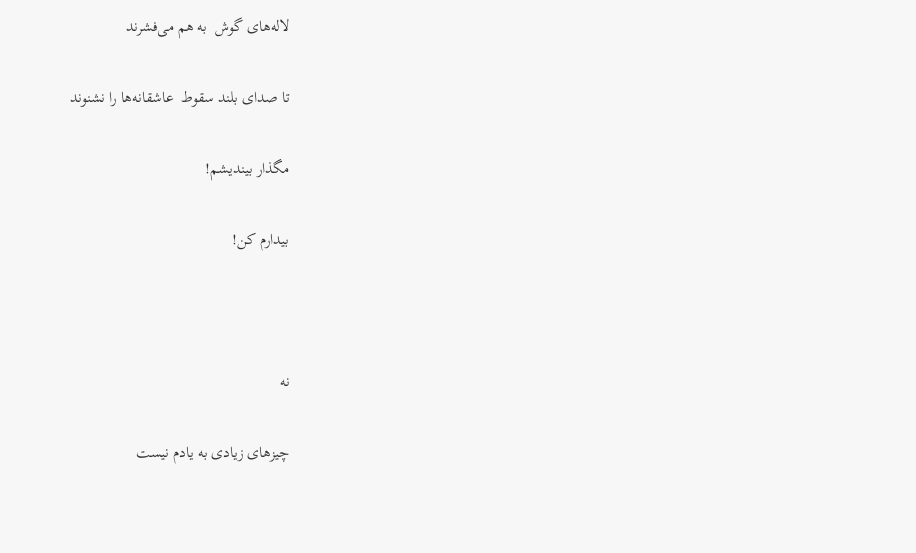لاله‌های گوش  به هم می‌فشرند

تا صدای بلند سقوط  عاشقانه‌ها را نشنوند

مگذار بیندیشم!

بیدارم کن!



نه

چیزهای زیادی به یادم نیست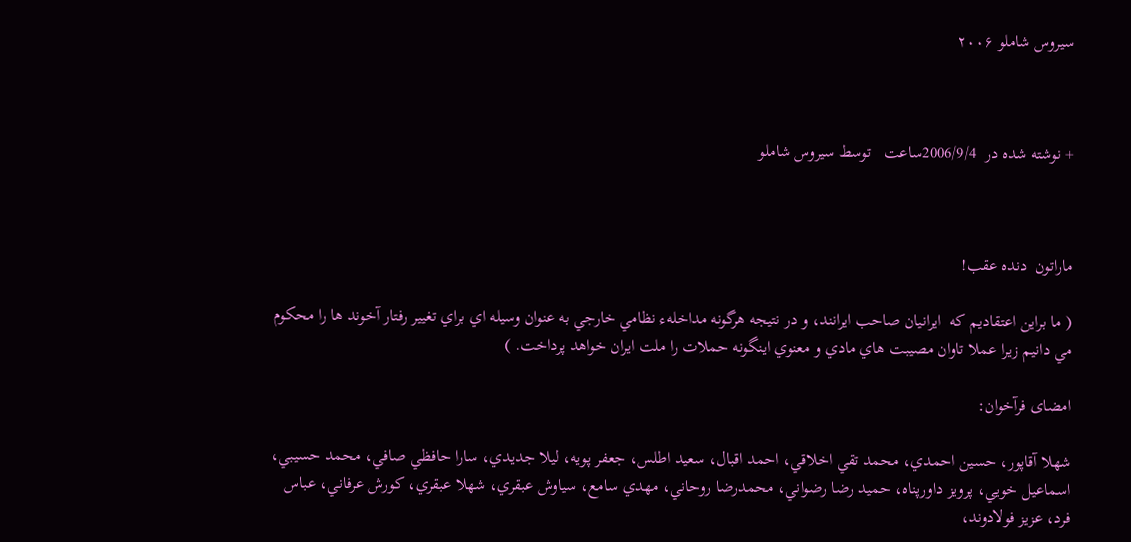سیروس شاملو ۲۰۰۶



+ نوشته شده در  2006/9/4ساعت   توسط سیروس شاملو



ماراتون  دنده عقب!

( ما براين اعتقاديم که  ايرانيان صاحب ايرانند، و در نتيجه هرگونه مداخلهء نظامي خارجي به عنوان وسيله اي براي تغيير رفتار آخوند ها را محکوم مي دانيم زيرا عملا تاوان مصيبت هاي مادي و معنوي اينگونه حملات را ملت ايران خواهد پرداخت. )

امضای فرآخوان:

شهلا آقاپور، حسين احمدي، محمد تقي اخلاقي، احمد اقبال، سعيد اطلس، جعفر پويه، ليلا جديدي، سارا حافظي صافي، محمد حسيبي، اسماعيل خويي، پرويز داورپناه، حميد رضا رضواني، محمدرضا روحاني، مهدي سامع، سياوش عبقري، شهلا عبقري، کورش عرفاني، عباس فرد، عزيز فولادوند،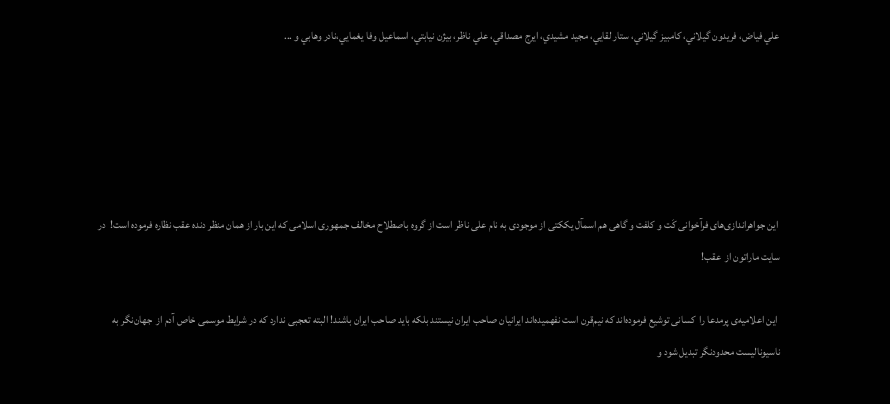علي فياض، فريدون گيلاني، کامبيز گيلاني، ستار لقايي، مجيد مشيدي، ايرج مصداقي، علي ناظر، بيژن نيابتي، اسماعيل وفا يغمايي،نادر وهابي و ...





 این جواهراندازی‌های فرآخوانی کَت و کلفت و گاهی هم اسمآل یککتی از موجودی به نام علی ناظر است از گروه باصطلاح مخالف جمهوری اسلامی که این بار از همان منظر دنده عقب نظاره فرموده است!  در سایت ماراتون از  عقب!

 این اعلامیه‌ی پرمدعا را  کسانی توشیع فرموده‌اند که نیم‌قرن است نفهمیده‌اند ایرانیان صاحب ایران نیستند بلکه باید صاحب ایران باشند! البته تعجبی ندارد که در شرایط موسمی خاص آدم از  جهان‌نگر به ناسیونالیست محدودنگر تبدیل شود و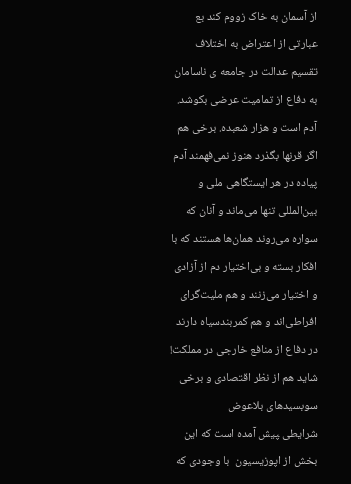از آسمان به خاک زووم کند بع عبارتی از اعتراض به اختلاف تقسیم عدالت در جامعه ی ناسامان به دفاع از تمامیت عرضی بکوشد. آدم است و هزار شعبده. برخی هم اگر قرنها بگذرد هنوز نمی‌فهمند آدم پ‍یاده در هر ایستگاهی ملی و بین‌المللی تنها می‌ماند و آنان که سواره می‌روند همان‌ها هستند که با افکار بسته و بی‌اختیار دم از آزادی و اختیار می‌زنند و هم ملیت‌گرای افراطی‌اند و هم کمربندسیاه دارند در دفاع از منافع خارجی در مملکت!  شاید هم از نظر اقتصادی و برخی سوبسیدهای بلاعوض شرایطی ‍‍پیش آمده است که این بخش از اپوزیسیون  با وجودی که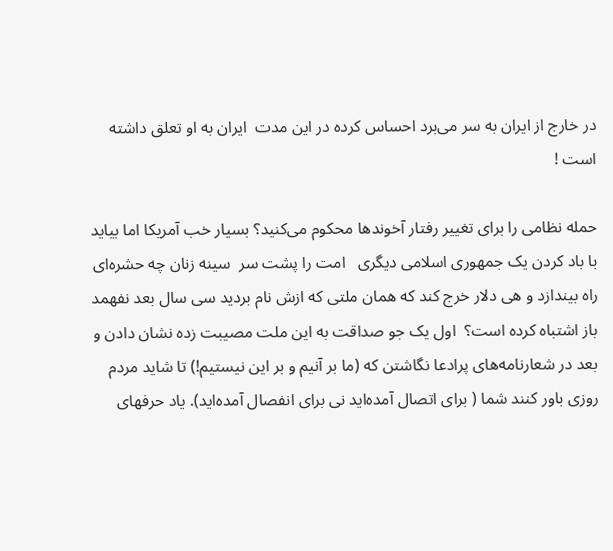در خارج از ایران به سر می‌برد احساس کرده در این مدت  ایران به او تعلق داشته است !

حمله نظامی را برای تغییر رفتار آخوندها محکوم می‌کنید؟ بسیار خب آمریکا اما بیاید با باد کردن یک جمهوری اسلامی دیگری   امت را پشت سر  سینه زنان چه حشره‌ای راه بیندازد و هی دلار خرج کند که همان ملتی که ازش نام بردید سی سال بعد نفهمد باز اشتباه کرده است؟  اول یک جو صداقت به این ملت مصیبت زده نشان دادن و بعد در شعارنامه‌های پرادعا نگاشتن که (ما بر آنیم و بر این نیستیم!) تا شاید مردم روزی باور کنند شما ( برای اتصال آمده‌اید نی برای انفصال آمده‌اید). یاد حرفهای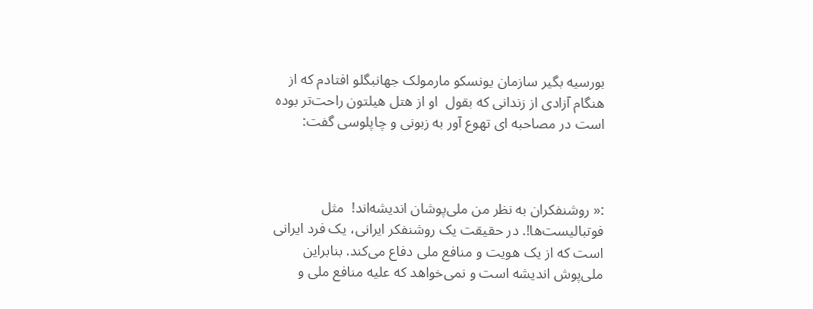بورسیه بگیر سازمان یونسکو مارمولک جهانبگلو افتادم که از  هنگام آزادی از زندانی که بقول  او از هتل هیلتون راحت‌تر بوده است در مصاحبه ای تهوع آور به زبونی و چاپلوسی گفت:



:« روشنفکران به نظر من ملی‌پوشان انديشه‌اند!  مثل فوتباليست‌ها!. در حقيقت يک روشنفکر ايرانی، يک فرد ايرانی است که از يک هويت و منافع ملی دفاع می‌کند. بنابراين ملی‌پوش انديشه است و نمی‌خواهد که عليه منافع ملی و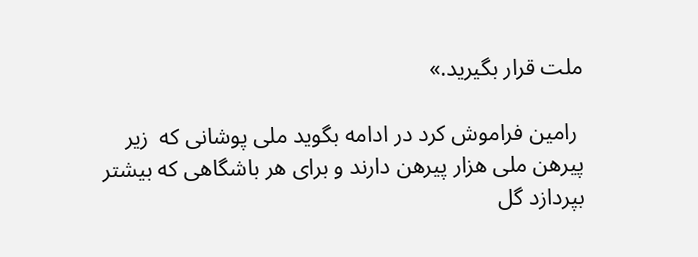ملت قرار بگيريد.»

 رامین فراموش کرد در ادامه بگوید ملی پوشانی که  زیر پیرهن ملی هزار پیرهن دارند و برای هر باشگاهی که بیشتر ب‍‍پردازد گل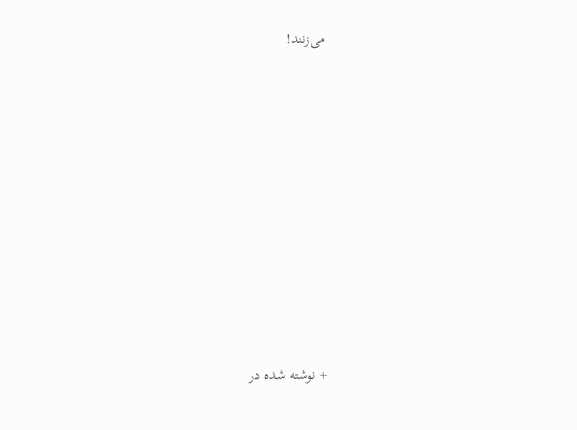می‌زنند!













+ نوشته شده در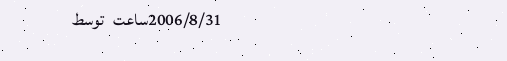2006/8/31ساعت   توسط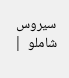سیروس شاملو  |